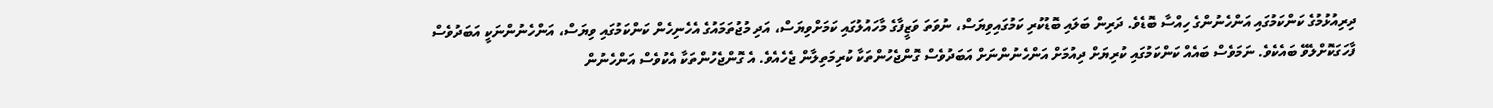ދިރިއުޅުމުގެ ކަންކަމުގައި އަންހެނުންގެ ހިއްސާ ބޮޑެވެ. ދަރިން ބަލައި ބޮޑުކުރި ކަމުގައިވިޔަސް، ނުވަތަ ވަޒީފާގެ މާހައުލުގައި ކަމަށްވިޔަސް، އަދި މުޖުތަމައުގެ އެހެނިހެން ކަންކަމުގައި ވިޔަސް، އަންހެނުންނަކީ އަބަދުވެސް ފާހަގަކޮށްލެވޭ ބައެކެވެ. ނަމަވެސް ބައެއް ކަންކަމުގައި ކުރިޔަށް ދިއުމަށް އަންހެނުންނަށް އަބަދުވެސް ގޮންޖެހުންތަކާ ކުރިމަތިލާން ޖެހެއެވެ. އެ ގޮންޖެހުންތަކާ އެކުވެސް އަންހެނުން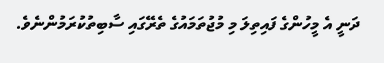ދަނީ އެ މީހުންގެ ފައިތިލަ މި މުޖުތަމައުގެ ތެރޭގައި ސާބިތުކުރަމުންނެވެ.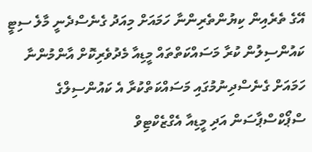އޭގެ ތެރެއިން ކިޔުންތެރިންނާ ހަމައަށް މިއަދު ގެނެސްދެނީ މާލެ ސިޓީ ކައުންސިލުން ކުރާ މަސައްކަތްތައް މީޑިއާ މެދުވެރިކޮށް އާންމުންނާ ހަމައަށް ގެނެސްދިނުމުގައި މަސައްކަތްކުރާ އެ ކައުންސިލްގެ ސްޕޯކްސްޕާސަން އަދި މީޑިއާ އެގްޒެކްޓިވް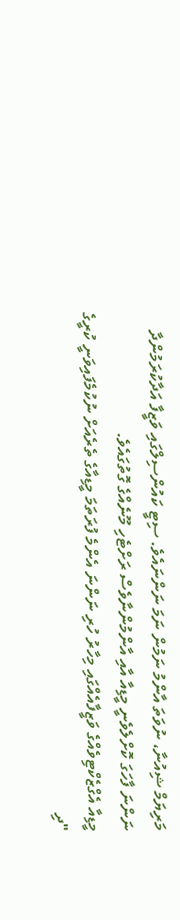މަރިޔަމް ޝިއުނާ، ނުވަތަ އާންމު ނަމުން ނަމަ ނަންނައެވެ. ސިޓީ ކައުންސިލްގައި ވަޒީފާ އަދާކުރަމުންދާ ނަންނަ ފާހަގަ ކޮށްލެވެނީ މީޑިއާ އާއި އާންމުންނާވެސް ރަށްޓެހި މޫނެއްގެ ގޮތުގައެވެ.
މީޑިއާ އެގްޒެކްޓިވެއްގެ ވަޒީފާއެއްގައި މިހާރު ހުރި ނަންނަ އެންމެ ފުރަތަމަ މީޑިއާގެ ތެރެއަށް ނުކުމެފައިވަނީ ކުރީގެ "ދި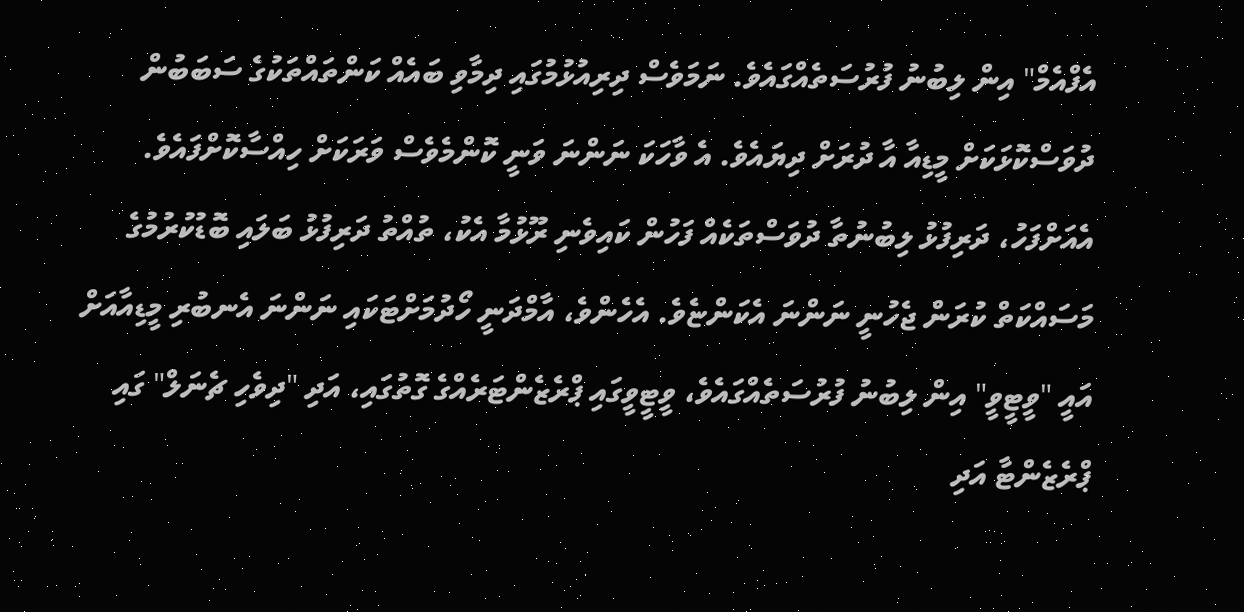އެފްއެމް" އިން ލިބުނު ފުރުސަތެއްގައެވެ. ނަމަވެސް ދިރިއުޅުމުގައި ދިމާވި ބައެއް ކަންތައްތަކުގެ ސަބަބުން ދުވަސްކޮޅަކަށް މީޑިއާ އާ ދުރަށް ދިޔައެވެ. އެ ވާހަކަ ނަންނަ ވަނީ ކޮންމެވެސް ވަރަކަށް ހިއްސާކޮށްފައެވެ.
އެއަށްފަހު، ދަރިފުޅު ލިބުނުތާ ދުވަސްތަކެއް ފަހުން ކައިވެނި ރޫޅުމާ އެކު، ތުއްތު ދަރިފުޅު ބަލައި ބޮޑުކުރުމުގެ މަސައްކަތް ކުރަން ޖެހުނީ ނަންނަ އެކަންޏެވެ. އެހެންވެ، އާމްދަނީ ހޯދުމަށްޓަކައި ނަންނަ އެނބުރި މީޑިއާއަށް އައީ "ވީޓީވީ" އިން ލިބުނު ފުރުސަތެއްގައެވެ، ވީޓީވީގައި ޕްރެޒެންޓަރެއްގެ ގޮތުގައި، އަދި "ދިވެހި ޗެނަލް" ގައި ޕްރެޒެންޓާ އަދި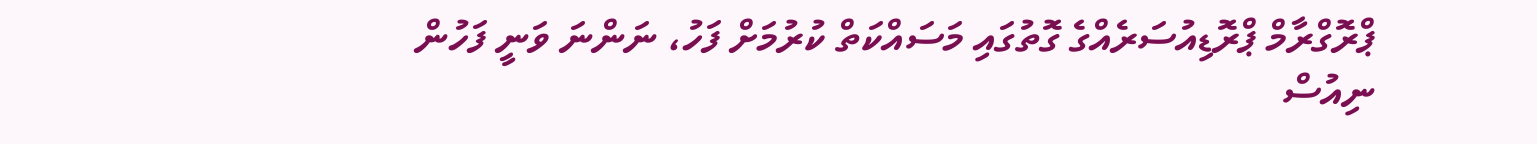ޕްރޮގްރާމް ޕްރޮޑިއުސަރެއްގެ ގޮތުގައި މަސައްކަތް ކުރުމަށް ފަހު، ނަންނަ ވަނީ ފަހުން ނިއުސް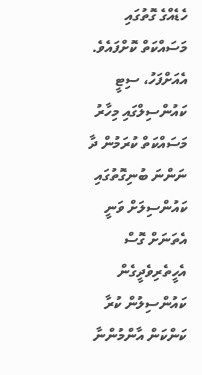ހެޑެއްގެ ގޮތުގައި މަސައްކަތް ކޮށްފައެވެ.
އެއަށްފަހު، ސިޓީ ކައުންސިލްގައި މިހާރު މަސައްކަތް ކުރަމުން ދާ ނަންނަ ބުނިގޮތުގައި ކައުންސިލަށް ވަނީ އެތަނަށް ގޮސް އެހީތެރިވެދީގެން ކައުންސިލުން ކުރާ ކަންކަން އާންމުންނާ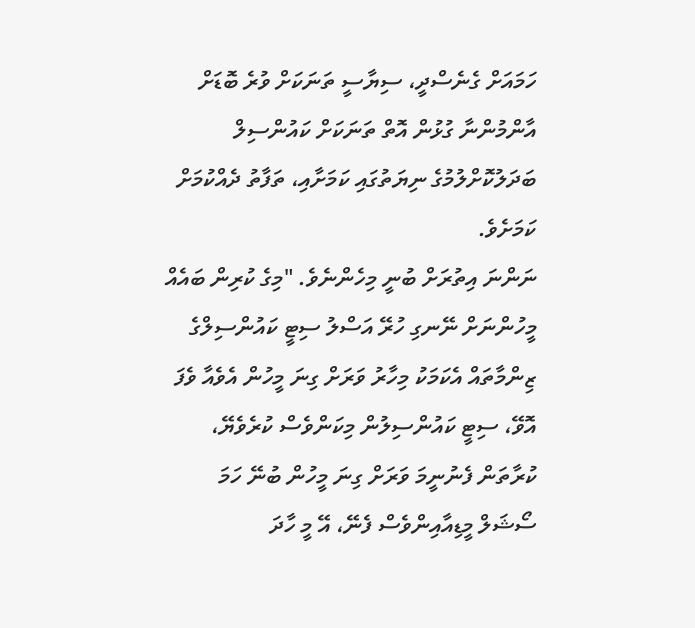ހަމައަށް ގެނެސްދީ، ސިޔާސީ ތަނަކަށް ވުރެ ބޮޑަށް އާންމުންނާ ގުޅުން އޮތް ތަނަކަށް ކައުންސިލް ބަދަލުކޮށްލުމުގެ ނިޔަތުގައި ކަމަށާއި، ތަފާތު ދެއްކުމަށް ކަމަށެވެ.
ނަންނަ އިތުރަށް ބުނީ މިހެންނެވެ. "މިގެ ކުރިން ބައެއް މީހުންނަށް ނޭނގި ހުރޭ އަސްލު ސިޓީ ކައުންސިލްގެ ޒިންމާތައް އެކަމަކު މިހާރު ވަރަށް ގިނަ މީހުން އެވެއާ ވެފަ އޮވޭ، ސިޓީ ކައުންސިލުން މިކަންވެސް ކުރެވެޔޭ، ކުރާތަން ފެނުނީމަ ވަރަށް ގިނަ މީހުން ބުނޭ ހަމަ ސޯޝަލް މީޑިއާއިންވެސް ފެނޭ، އޭ މީ ހާދަ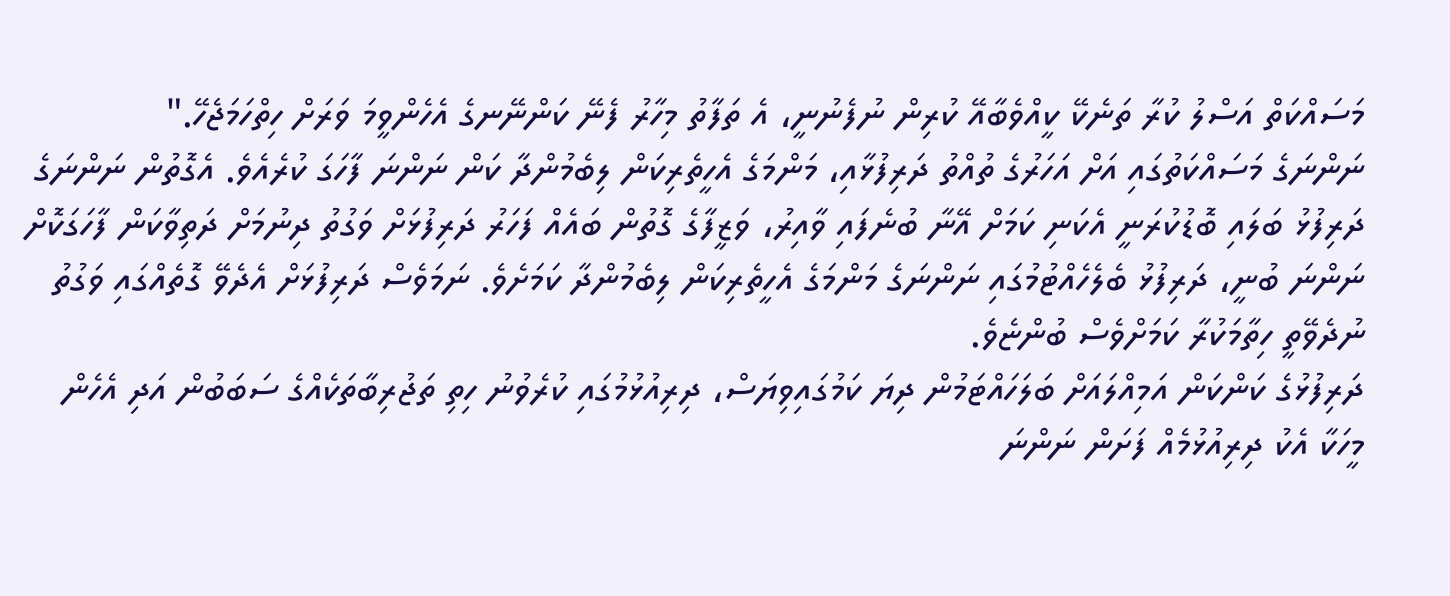މަސައްކަތް އަސްލު ކުރާ ތަނެކޭ ކީއްވެބާއޭ ކުރިން ނުފެނުނީ، އެ ތަފާތު މިހާރު ފެނޭ ކަންނޭނގެ އެހެންވީމަ ވަރަށް ހިތްހަމަޖެހޭ."
ނަންނަގެ މަސައްކަތުގައި އަށް އަހަރުގެ ތުއްތު ދަރިފުޅާއި، މަންމަގެ އެހީތެރިކަން ލިބެމުންދާ ކަން ނަންނަ ފާހަގަ ކުރެއެވެ. އެގޮތުން ނަންނަގެ ދަރިފުޅު ބަލައި ބޮޑުކުރަނީ އެކަނި ކަމަށް އޭނާ ބުނެފައި ވާއިރު، ވަޒީފާގެ ގޮތުން ބައެއް ފަހަރު ދަރިފުޅަށް ވަގުތު ދިނުމަށް ދަތިވާކަން ފާހަގަކޮށް ނަންނަ ބުނީ، ދަރިފުޅު ބެލެހެއްޓުމުގައި ނަންނަގެ މަންމަގެ އެހީތެރިކަން ލިބެމުންދާ ކަމަށެވެ. ނަމަވެސް ދަރިފުޅަށް އެދެވޭ ގޮތެއްގައި ވަގުތު ނުދެވޭތީ ހިތާމަކުރާ ކަމަށްވެސް ބުންޏެވެ.
ދަރިފުޅުގެ ކަންކަން އަމިއްލައަށް ބަލަހައްޓަމުން ދިޔަ ކަމުގައިވިޔަސް، ދިރިއުޅުމުގައި ކުރެވުނު ހިތި ތަޖުރިބާތަކެއްގެ ސަބަބުން އަދި އެހެން މީހަކާ އެކު ދިރިއުޅުމެއް ފަށަން ނަންނަ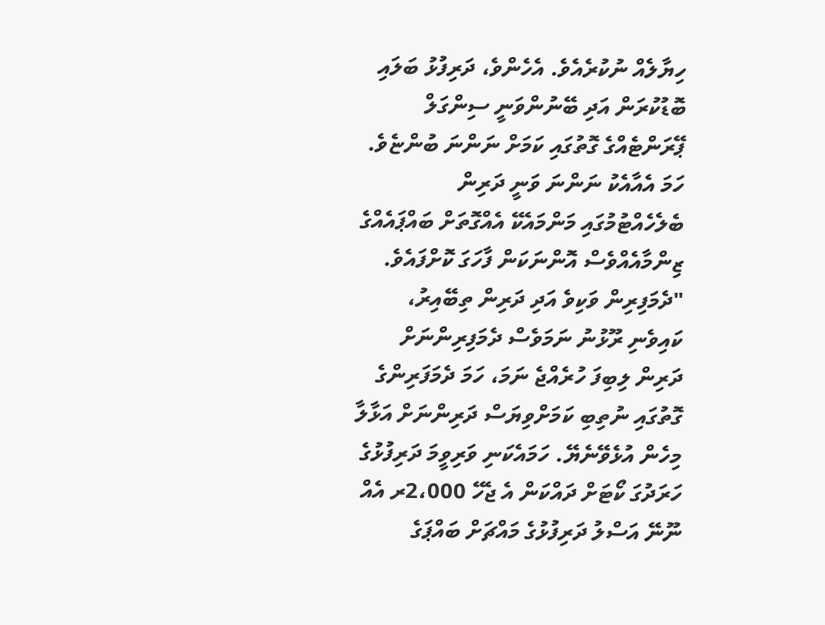ހިޔާލެއް ނުކުރެއެވެ. އެހެންވެ، ދަރިފުޅު ބަލައި ބޮޑުކުރަން އަދި ބޭނުންވަނީ ސިންގަލް ޕޭރަންޓެއްގެ ގޮތުގައި ކަމަށް ނަންނަ ބުންޏެވެ. ހަމަ އެއާއެކު ނަންނަ ވަނީ ދަރިން ބެލެހެއްޓުމުގައި މަންމައެކޭ އެއްގޮތަށް ބައްޕައެއްގެ ޒިންމާއެއްވެސް އޮންނަކަން ފާހަގަ ކޮށްފައެވެ.
"ދެމަފިރިން ވަކިވެ އަދި ދަރިން ތިބޭއިރު، ކައިވެނި ރޫޅުނު ނަމަވެސް ދެމަފިރިންނަށް ދަރިން ލިބިފަ ހުރެއްޖެ ނަމަ، ހަމަ ދެމަފަރިންގެ ގޮތުގައި ނުތިބި ކަމަށްވިޔަސް ދަރިންނަށް އަޅާލާ މިހެން އުޅެވޭނެޔޭ. ހަމައެކަނި ވަރިވީމަ ދަރިފުޅުގެ ހަރަދުގަ ކޯޓަށް ދައްކަން އެ ޖެހޭ 2،000ރ އެއް ނޫނޭ އަސްލު ދަރިފުޅުގެ މައްޗަށް ބައްޕަގެ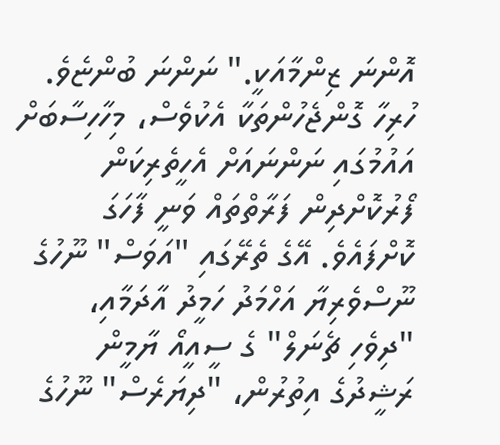އޮންނަ ޒިންމާއަކީ." ނަންނަ ބުންޏެވެ.
ހުރިހާ ގޮންޖެހުންތަކާ އެކުވެސް، މިހާހިސާބަށް އައުމުގައި ނަންނައަށް އެހީތެރިކަން ފޯރުކޮށްދިން ފަރާތްތައް ވަނީ ފާހަގަ ކޮށްފައެވެ. އޭގެ ތެރޭގައި "އަވަސް" ނޫހުގެ ނޫސްވެރިޔާ އަހްމަދު ހަމީދު އާދަމާއި، "ދިވެހި ޗެނަލް" ގެ ސީއީއޯ ޔާމީން ރަޝީދުގެ އިތުރުން، "ދިޔަރެސް" ނޫހުގެ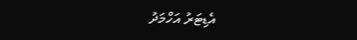އެޑިޓަރު އަހްމަދު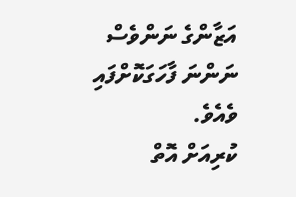އަޒާންގެ ނަންވެސް ނަންނަ ފާހަގަކޮށްފައި ވެއެވެ.
ކުރިއަށް އޮތް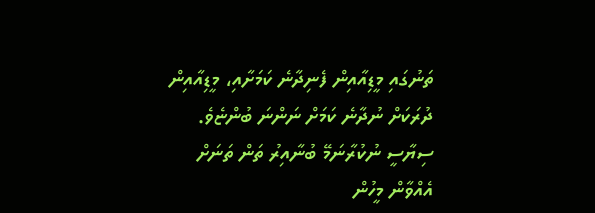ތަނުގައި މީޑިއާއިން ފެނިދާނެ ކަމަށާއި، މީޑިއާއިން ދުރަކަށް ނުދާނެ ކަމަށް ނަންނަ ބުންޏެވެ.
ސިޔާސީ ނުކުރާނަމޭ ބުނާއިރު ތަން ތަނަށް އެއްވާން މީހުން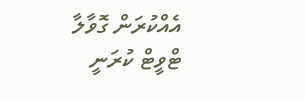އެއްކުރަން ގޮވާލާ ޓްވީޓް ކުރަނީ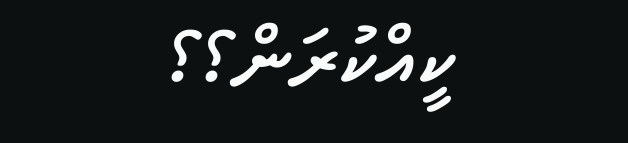ކީއްކުރަން؟؟